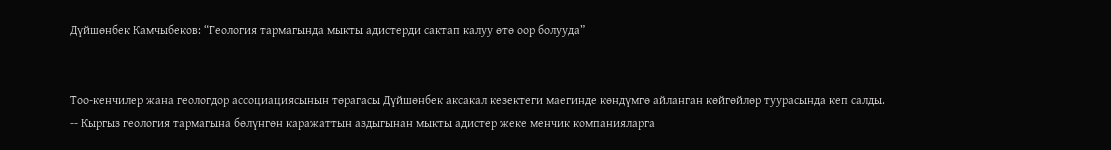Дүйшөнбек Камчыбеков: “Геология тармагында мыкты адистерди сактап калуу өтө оор болууда”


Тоо-кенчилер жана геологдор ассоциациясынын төрагасы Дүйшөнбек аксакал кезектеги маегинде көндүмгө айланган көйгөйлөр туурасында кеп салды.
-- Кыргыз геология тармагына бөлүнгөн каражаттын аздыгынан мыкты адистер жеке менчик компанияларга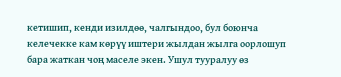кетишип, кенди изилдөө, чалгындоо, бул боюнча келечекке кам көрүү иштери жылдан жылга оорлошуп бара жаткан чоң маселе экен. Ушул тууралуу өз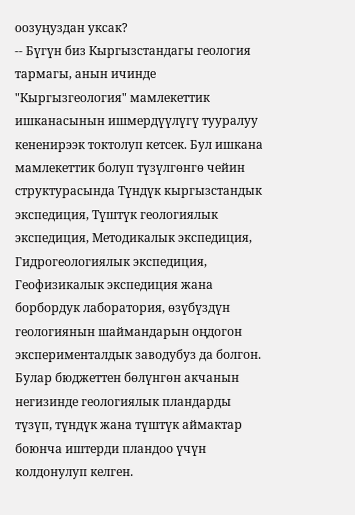оозуңуздан уксак?
-- Бүгүн биз Кыргызстандагы геология тармагы, анын ичинде "Кыргызгеология" мамлекеттик ишканасынын ишмердүүлүгү тууралуу кененирээк токтолуп кетсек. Бул ишкана мамлекеттик болуп түзүлгөнгө чейин структурасында Түндүк кыргызстандык экспедиция, Түштүк геологиялык экспедиция, Методикалык экспедиция, Гидрогеологиялык экспедиция, Геофизикалык экспедиция жана борбордук лаборатория, өзүбүздүн геологиянын шаймандарын оңдогон эксперименталдык заводубуз да болгон. Булар бюджеттен бөлүнгөн акчанын негизинде геологиялык пландарды түзүп, түндүк жана түштүк аймактар боюнча иштерди пландоо үчүн колдонулуп келген.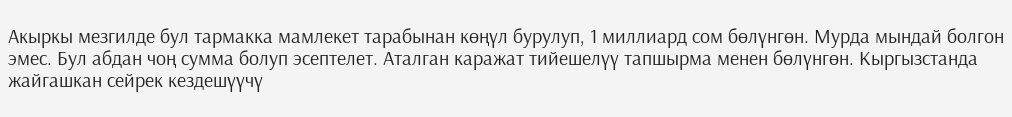Акыркы мезгилде бул тармакка мамлекет тарабынан көңүл бурулуп, 1 миллиард сом бөлүнгөн. Мурда мындай болгон эмес. Бул абдан чоң сумма болуп эсептелет. Аталган каражат тийешелүү тапшырма менен бөлүнгөн. Кыргызстанда жайгашкан сейрек кездешүүчү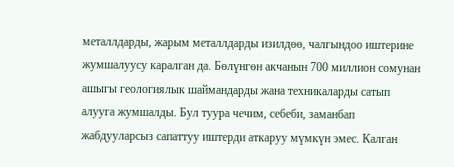металлдарды, жарым металлдарды изилдөө, чалгындоо иштерине жумшалуусу каралган да. Бөлүнгөн акчанын 700 миллион сомунан ашыгы геологиялык шаймандарды жана техникаларды сатып алууга жумшалды. Бул туура чечим, себеби, заманбап жабдууларсыз сапаттуу иштерди аткаруу мүмкүн эмес. Калган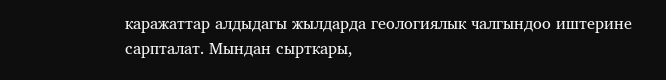каражаттар алдыдагы жылдарда геологиялык чалгындоо иштерине сарпталат. Мындан сырткары,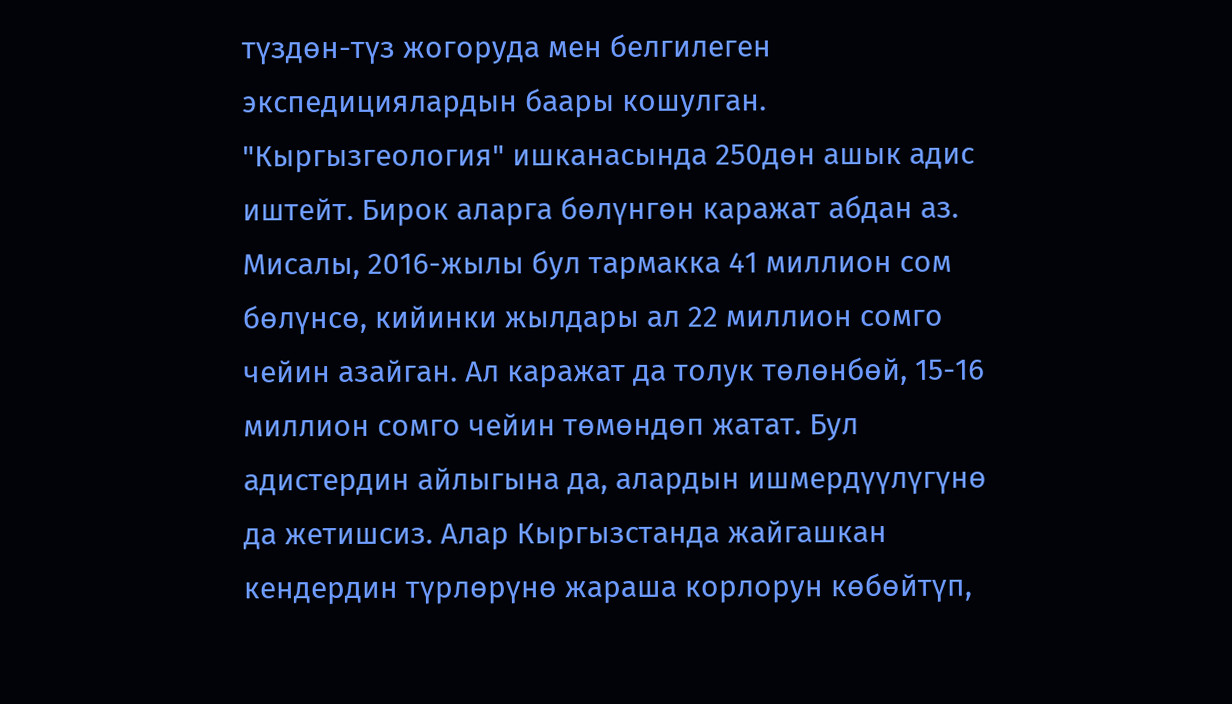түздөн-түз жогоруда мен белгилеген экспедициялардын баары кошулган.
"Кыргызгеология" ишканасында 250дөн ашык адис иштейт. Бирок аларга бөлүнгөн каражат абдан аз. Мисалы, 2016-жылы бул тармакка 41 миллион сом бөлүнсө, кийинки жылдары ал 22 миллион сомго чейин азайган. Ал каражат да толук төлөнбөй, 15-16 миллион сомго чейин төмөндөп жатат. Бул адистердин айлыгына да, алардын ишмердүүлүгүнө да жетишсиз. Алар Кыргызстанда жайгашкан кендердин түрлөрүнө жараша корлорун көбөйтүп,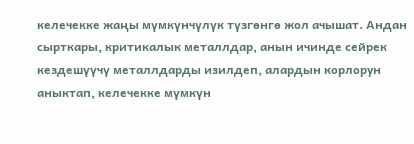келечекке жаңы мүмкүнчүлүк түзгөнгө жол ачышат. Андан сырткары, критикалык металлдар, анын ичинде сейрек кездешүүчү металлдарды изилдеп, алардын корлорун аныктап, келечекке мүмкүн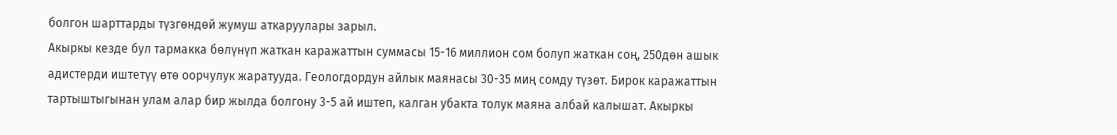болгон шарттарды түзгөндөй жумуш аткаруулары зарыл.
Акыркы кезде бул тармакка бөлүнүп жаткан каражаттын суммасы 15-16 миллион сом болуп жаткан соң, 250дөн ашык адистерди иштетүү өтө оорчулук жаратууда. Геологдордун айлык маянасы 30-35 миң сомду түзөт. Бирок каражаттын тартыштыгынан улам алар бир жылда болгону 3-5 ай иштеп, калган убакта толук маяна албай калышат. Акыркы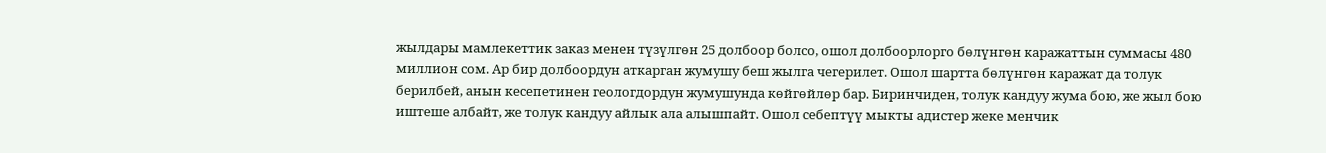жылдары мамлекеттик заказ менен түзүлгөн 25 долбоор болсо, ошол долбоорлорго бөлүнгөн каражаттын суммасы 480 миллион сом. Ар бир долбоордун аткарган жумушу беш жылга чегерилет. Ошол шартта бөлүнгөн каражат да толук берилбей, анын кесепетинен геологдордун жумушунда көйгөйлөр бар. Биринчиден, толук кандуу жума бою, же жыл бою иштеше албайт, же толук кандуу айлык ала алышпайт. Ошол себептүү мыкты адистер жеке менчик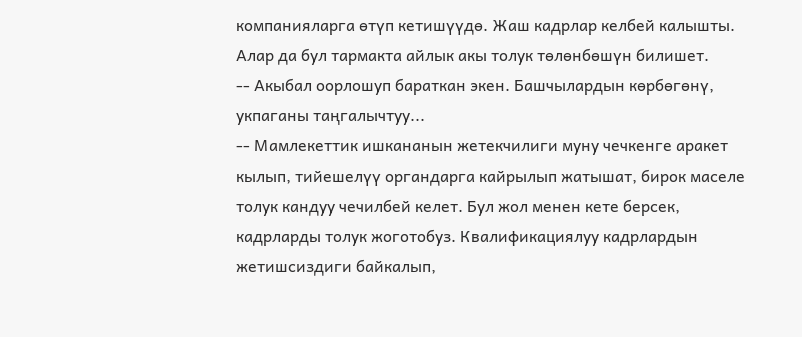компанияларга өтүп кетишүүдө. Жаш кадрлар келбей калышты. Алар да бул тармакта айлык акы толук төлөнбөшүн билишет.
-- Акыбал оорлошуп бараткан экен. Башчылардын көрбөгөнү, укпаганы таңгалычтуу...
-- Мамлекеттик ишкананын жетекчилиги муну чечкенге аракет кылып, тийешелүү органдарга кайрылып жатышат, бирок маселе толук кандуу чечилбей келет. Бул жол менен кете берсек, кадрларды толук жоготобуз. Квалификациялуу кадрлардын жетишсиздиги байкалып,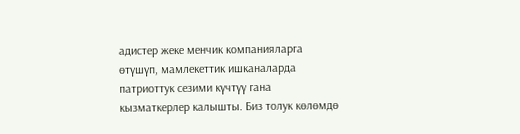адистер жеке менчик компанияларга өтүшүп, мамлекеттик ишканаларда патриоттук сезими күчтүү гана кызматкерлер калышты. Биз толук көлөмдө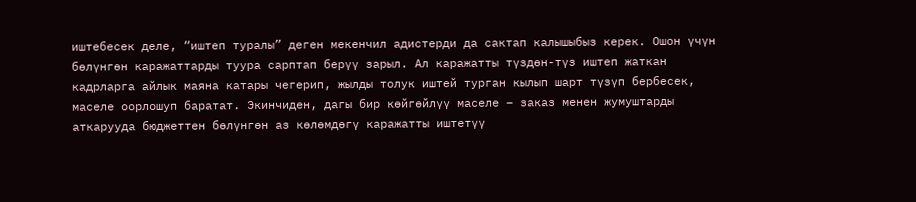иштебесек деле, “иштеп туралы” деген мекенчил адистерди да сактап калышыбыз керек. Ошон үчүн бөлүнгөн каражаттарды туура сарптап берүү зарыл. Ал каражатты түздөн-түз иштеп жаткан кадрларга айлык маяна катары чегерип, жылды толук иштей турган кылып шарт түзүп бербесек, маселе оорлошуп баратат. Экинчиден, дагы бир көйгөйлүү маселе – заказ менен жумуштарды аткарууда бюджеттен бөлүнгөн аз көлөмдөгү каражатты иштетүү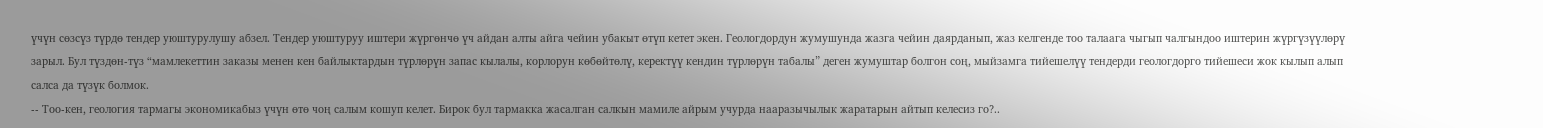үчүн сөзсүз түрдө тендер уюштурулушу абзел. Тендер уюштуруу иштери жүргөнчө үч айдан алты айга чейин убакыт өтүп кетет экен. Геологдордун жумушунда жазга чейин даярданып, жаз келгенде тоо талаага чыгып чалгындоо иштерин жүргүзүүлөрү зарыл. Бул түздөн-түз “мамлекеттин заказы менен кен байлыктардын түрлөрүн запас кылалы, корлорун көбөйтөлү, керектүү кендин түрлөрүн табалы” деген жумуштар болгон соң, мыйзамга тийешелүү тендерди геологдорго тийешеси жок кылып алып салса да түзүк болмок.
-- Тоо-кен, геология тармагы экономикабыз үчүн өтө чоң салым кошуп келет. Бирок бул тармакка жасалган салкын мамиле айрым учурда нааразычылык жаратарын айтып келесиз го?..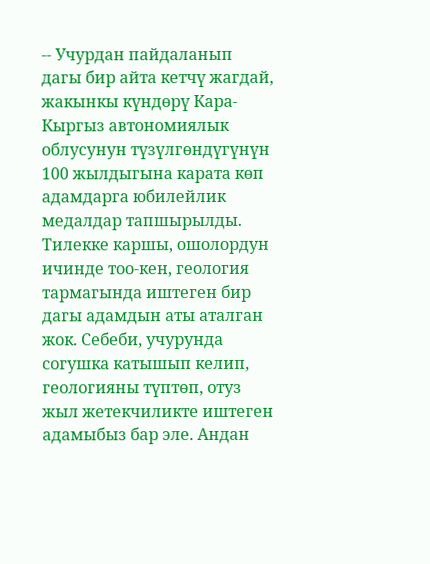-- Учурдан пайдаланып дагы бир айта кетчү жагдай, жакынкы күндөрү Кара-Кыргыз автономиялык облусунун түзүлгөндүгүнүн 100 жылдыгына карата көп адамдарга юбилейлик медалдар тапшырылды. Тилекке каршы, ошолордун ичинде тоо-кен, геология тармагында иштеген бир дагы адамдын аты аталган жок. Себеби, учурунда согушка катышып келип, геологияны түптөп, отуз жыл жетекчиликте иштеген адамыбыз бар эле. Андан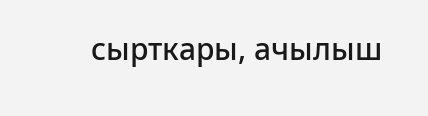сырткары, ачылыш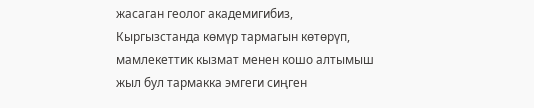жасаган геолог академигибиз, Кыргызстанда көмүр тармагын көтөрүп, мамлекеттик кызмат менен кошо алтымыш жыл бул тармакка эмгеги сиңген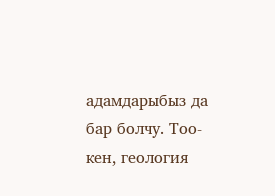адамдарыбыз да бар болчу. Тоо-кен, геология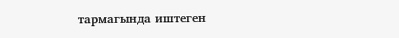тармагында иштеген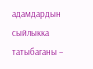адамдардын сыйлыкка татыбаганы –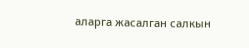аларга жасалган салкын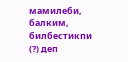мамилеби, балким, билбестикпи (?) деп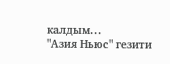калдым...
"Азия Ньюс" гезити